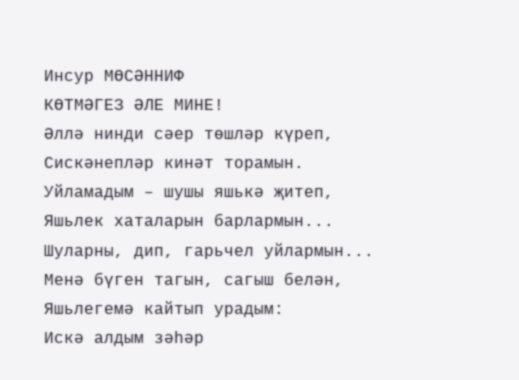Инсур МӨСӘННИФ
КӨТМӘГЕЗ ӘЛЕ МИНЕ!
Әллә нинди сәер төшләр күреп,
Сискәнепләр кинәт торамын.
Уйламадым – шушы яшькә җитеп,
Яшьлек хаталарын барлармын...
Шуларны, дип, гарьчел уйлармын...
Менә бүген тагын, сагыш белән,
Яшьлегемә кайтып урадым:
Искә алдым зәһәр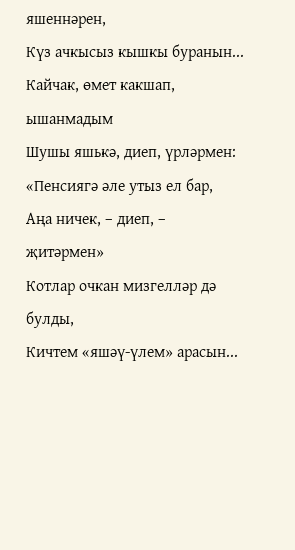яшеннәрен,
Күз ачкысыз кышкы буранын...
Кайчак, өмет какшап, ышанмадым
Шушы яшькә, диеп, үрләрмен:
«Пенсиягә әле утыз ел бар,
Аңа ничек, – диеп, – җитәрмен»
Котлар очкан мизгелләр дә булды,
Кичтем «яшәү-үлем» арасын...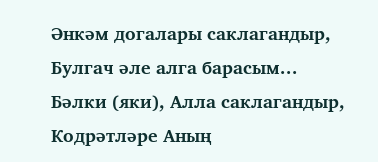Әнкәм догалары саклагандыр,
Булгач әле алга барасым...
Бәлки (яки), Алла саклагандыр,
Кодрәтләре Аның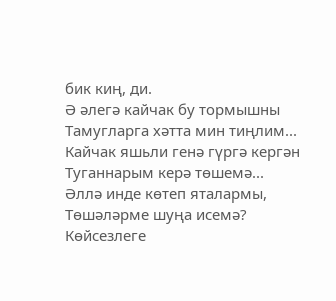бик киң, ди.
Ә әлегә кайчак бу тормышны
Тамугларга хәтта мин тиңлим...
Кайчак яшьли генә гүргә кергән
Туганнарым керә төшемә...
Әллә инде көтеп яталармы,
Төшәләрме шуңа исемә?
Көйсезлеге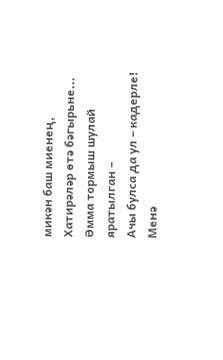микән баш миенең,
Хатирәләр өтә бәгырьне...
Әмма тормыш шулай яратылган –
Ачы булса да ул – кадерле!
Менә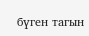бүген тагын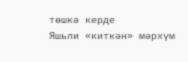төшкә керде
Яшьли «киткән» мәрхүм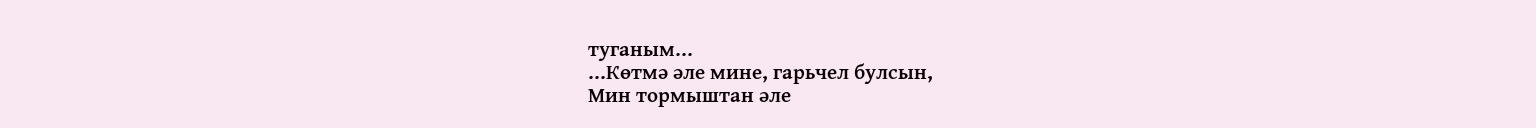туганым...
...Көтмә әле мине, гарьчел булсын,
Мин тормыштан әле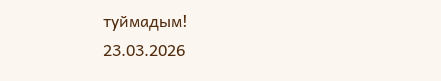туймадым!
23.03.2026